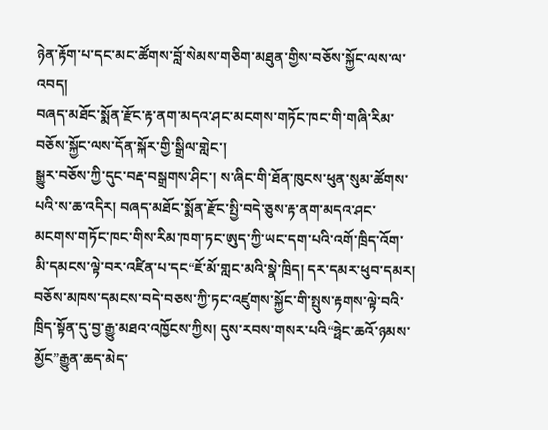ཉེན་རྟོག་པ་དང་མང་ཚོགས་བློ་སེམས་གཅིག་མཐུན་གྱིས་བཅོས་སྐྱོང་ལས་ལ་འབད།
བཞད་མཐོང་སྨོན་རྫོང་རྟ་ནག་མདའ་ཤང་མངགས་གཏོང་ཁང་གི་གཞི་རིམ་བཅོས་སྐྱོང་ལས་དོན་སྐོར་གྱི་སྒྲིལ་གླེང་།
སྒྱུར་བཅོས་ཀྱི་དུང་བརྡ་བསྒྲགས་ཤིང་། ས་ཞིང་གི་ཐོན་ཁུངས་ཕུན་སུམ་ཚོགས་པའི་ས་ཆ་འདིར། བཞད་མཐོང་སྨོན་རྫོང་སྤྱི་བདེ་ཅུས་རྟ་ནག་མདའ་ཤང་མངགས་གཏོང་ཁང་གིས་རིམ་ཁག་ཏང་ཨུད་ཀྱི་ཡང་དག་པའི་འགོ་ཁྲིད་འོག་མི་དམངས་ལྟེ་བར་འཛིན་པ་དང“ཇོ་མོ་གླང་མའི་སྣེ་ཁྲིད། དར་དམར་ཕུབ་དམར། བཅོས་མཁས་དམངས་བདེ་བཅས་ཀྱི་ཏང་འཛུགས་སྐྱོང་གི་སྤུས་རྟགས་ལྟེ་བའི་ཁྲིད་སྟོན་དུ་བྱ་རྒྱུ་མཐའ་འཁྱོངས་ཀྱིས། དུས་རབས་གསར་པའི“ཧྥེང་ཆའོ་ཉམས་མྱོང”རྒྱུན་ཆད་མེད་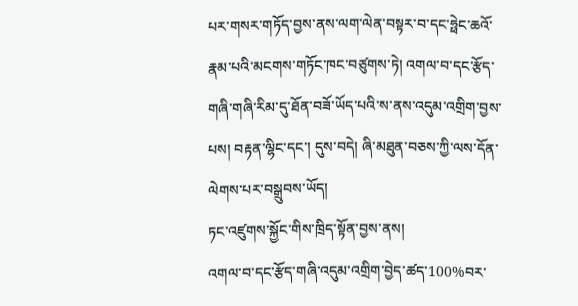པར་གསར་གཏོད་བྱས་ནས་ལག་ལེན་བསྟར་བ་དང་ཧྥེང་ཆའོ་རྣམ་པའི་མངགས་གཏོང་ཁང་བཙུགས་ཏེ། འགལ་བ་དང་རྩོད་གཞི་གཞི་རིམ་དུ་ཐོན་བཟོ་ཡོད་པའི་ས་ནས་འདུམ་འགྲིག་བྱས་པས། བརྟན་ལྷིང་དང་། དུས་བདེ། ཞི་མཐུན་བཅས་ཀྱི་ལས་དོན་ལེགས་པར་བསྒྲུབས་ཡོད།
ཏང་འཛུགས་སྐྱོང་གིས་ཁྲིད་སྟོན་བྱས་ནས།
འགལ་བ་དང་རྩོད་གཞི་འདུམ་འགྲིག་བྱེད་ཚད་100%བར་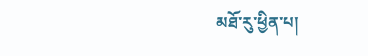མཐོ་རུ་ཕྱིན་པ།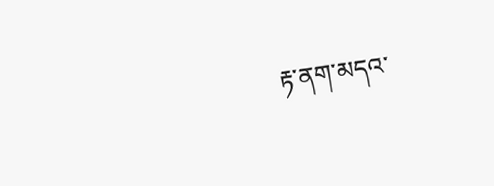རྟ་ནག་མདའ་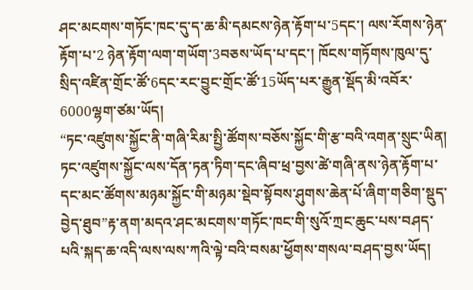ཤང་མངགས་གཏོང་ཁང་དུ་ད་ཆ་མི་དམངས་ཉེན་རྟོག་པ་5དང་། ལས་རོགས་ཉེན་རྟོག་པ་2 ཉེན་རྟོག་ལག་གཡོག་3བཅས་ཡོད་པ་དང་། ཁོངས་གཏོགས་ཁུལ་དུ་སྲིད་འཛིན་གྲོང་ཚོ་6དང་རང་བྱུང་གྲོང་ཚོ་15ཡོད་པར་རྒྱུན་སྡོད་མི་འབོར་6000ལྷག་ཙམ་ཡོད།
“ཏང་འཛུགས་སྐྱོང་ནི་གཞི་རིམ་སྤྱི་ཚོགས་བཅོས་སྐྱོང་གི་རྩ་བའི་འགན་སྲུང་ཡིན། ཏང་འཛུགས་སྐྱོང་ལས་དོན་ཏན་ཏིག་དང་ཞིབ་ཕྲ་བྱས་ཚེ་གཞི་ནས་ཉེན་རྟོག་པ་དང་མང་ཚོགས་མཉམ་སྐྱོང་གི་མཉམ་སྡེབ་སྟོབས་ཤུགས་ཆེན་པོ་ཞིག་གཅིག་སྡུད་བྱེད་ཐུབ”རྟ་ནག་མདའ་ཤང་མངགས་གཏོང་ཁང་གི་སུའོ་ཀྲང་ཆུང་པས་བཤད་པའི་སྐད་ཆ་འདི་ལས་ལས་ཀའི་ལྟེ་བའི་བསམ་ཕྱོགས་གསལ་བཤད་བྱས་ཡོད།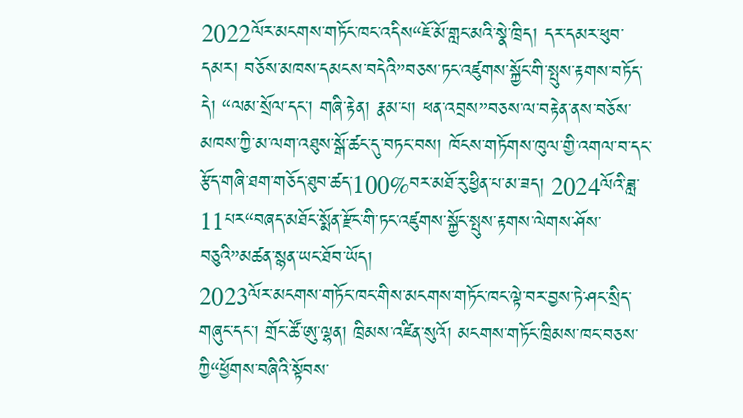2022ལོར་མངགས་གཏོང་ཁང་འདིས“ཇོ་མོ་གླང་མའི་སྣེ་ཁྲིད། དར་དམར་ཕུབ་དམར། བཅོས་མཁས་དམངས་བདེའི”བཅས་ཏང་འཛུགས་སྐྱོང་གི་སྤུས་རྟགས་བཏོད་དེ། “ལམ་སྲོལ་དང་། གཞི་རྟེན། རྣམ་པ། ཕན་འབྲས”བཅས་ལ་བརྟེན་ནས་བཅོས་མཁས་ཀྱི་མ་ལག་འཐུས་སྒོ་ཚང་དུ་བཏང་བས། ཁོངས་གཏོགས་ཁུལ་གྱི་འགལ་བ་དང་རྩོད་གཞི་ཐག་གཅོད་ཐུབ་ཚད་100%བར་མཐོ་རུ་ཕྱིན་པ་མ་ཟད། 2024ལོའི་ཟླ་11པར“བཞད་མཐོང་སྨོན་རྫོང་གི་ཏང་འཛུགས་སྐྱོང་སྤུས་རྟགས་ལེགས་ཤོས་བཅུའི”མཚན་སྙན་ཡང་ཐོབ་ཡོད།
2023ལོར་མངགས་གཏོང་ཁང་གིས་མངགས་གཏོང་ཁང་ལྟེ་བར་བྱས་ཏེ་ཤང་སྲིད་གཞུང་དང་། གྲོང་ཚོ་ཨུ་ལྷན། ཁྲིམས་འཛིན་སུའོ། མངགས་གཏོང་ཁྲིམས་ཁང་བཅས་ཀྱི“ཕྱོགས་བཞིའི་སྟོབས་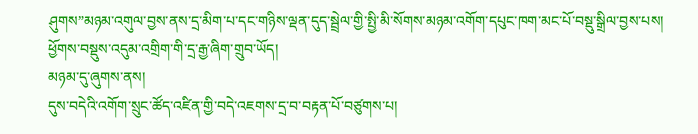ཤུགས”མཉམ་འགུལ་བྱས་ནས་དྲ་མིག་པ་དང་གཉིས་ལྡན་དུད་སྦྲེལ་གྱི་སྤྱི་མི་སོགས་མཉམ་འགོག་དཔུང་ཁག་མང་པོ་བསྡུ་སྒྲིལ་བྱས་པས། ཕྱོགས་བསྡུས་འདུམ་འགྲིག་གི་དྲ་རྒྱ་ཞིག་གྲུབ་ཡོད།
མཉམ་དུ་ཞུགས་ནས།
དུས་བདེའི་འགོག་སྲུང་ཚོད་འཛིན་གྱི་བདེ་འཇགས་དྲ་བ་བརྟན་པོ་བཙུགས་པ།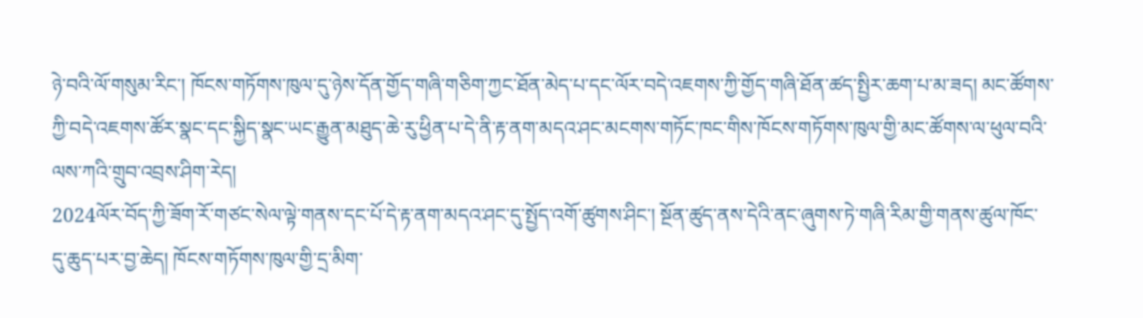ཉེ་བའི་ལོ་གསུམ་རིང་། ཁོངས་གཏོགས་ཁུལ་དུ་ཉེས་དོན་གྱོད་གཞི་གཅིག་ཀྱང་ཐོན་མེད་པ་དང་ལོར་བདེ་འཇགས་ཀྱི་གྱོད་གཞི་ཐོན་ཚད་སྤྱིར་ཆག་པ་མ་ཟད། མང་ཚོགས་ཀྱི་བདེ་འཇགས་ཚོར་སྣང་དང་སྐྱིད་སྣང་ཡང་རྒྱུན་མཐུད་ཆེ་རུ་ཕྱིན་པ་དེ་ནི་རྟ་ནག་མདའ་ཤང་མངགས་གཏོང་ཁང་གིས་ཁོངས་གཏོགས་ཁུལ་གྱི་མང་ཚོགས་ལ་ཕུལ་བའི་ལས་ཀའི་གྲུབ་འབྲས་ཤིག་རེད།
2024ལོར་བོད་ཀྱི་ཟོག་རོ་གཙང་སེལ་ལྟེ་གནས་དང་པོ་དེ་རྟ་ནག་མདའ་ཤང་དུ་སྤྱོད་འགོ་ཚུགས་ཤིང་། སྔོན་ཚུད་ནས་དེའི་ནང་ཞུགས་ཏེ་གཞི་རིམ་གྱི་གནས་ཚུལ་ཁོང་དུ་ཆུད་པར་བྱ་ཆེད། ཁོངས་གཏོགས་ཁུལ་གྱི་དྲ་མིག་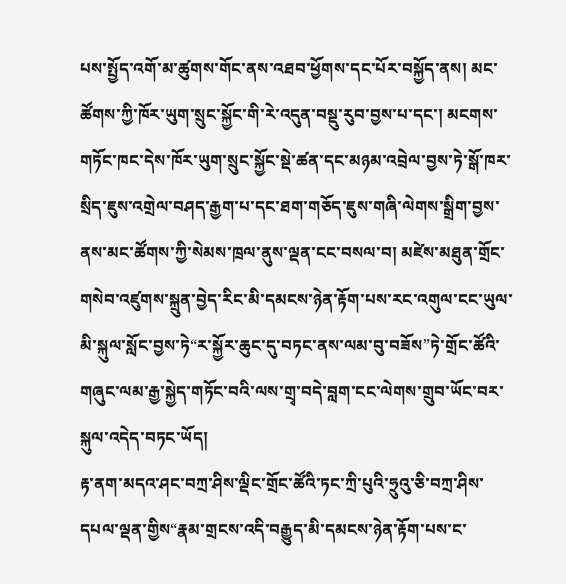པས་སྤྱོད་འགོ་མ་ཚུགས་གོང་ནས་འཐབ་ཕྱོགས་དང་པོར་བསྐྱོད་ནས། མང་ཚོགས་ཀྱི་ཁོར་ཡུག་སྲུང་སྐྱོང་གི་རེ་འདུན་བསྡུ་རུབ་བྱས་པ་དང་། མངགས་གཏོང་ཁང་དེས་ཁོར་ཡུག་སྲུང་སྐྱོང་སྡེ་ཚན་དང་མཉམ་འབྲེལ་བྱས་ཏེ་སྒོ་ཁར་སྲིད་ཇུས་འགྲེལ་བཤད་རྒྱག་པ་དང་ཐག་གཅོད་ཇུས་གཞི་ལེགས་སྒྲིག་བྱས་ནས་མང་ཚོགས་ཀྱི་སེམས་ཁྲལ་ནུས་ལྡན་ངང་བསལ་བ། མཛེས་མཐུན་གྲོང་གསེབ་འཛུགས་སྐྲུན་བྱེད་རིང་མི་དམངས་ཉེན་རྟོག་པས་རང་འགུལ་ངང་ཡུལ་མི་སྐུལ་སློང་བྱས་ཏེ“ར་སྐྱོར་ཆུང་དུ་བཏང་ནས་ལམ་བུ་བཟོས”ཏེ་གྲོང་ཚོའི་གཞུང་ལམ་རྒྱ་སྐྱེད་གཏོང་བའི་ལས་གྲྭ་བདེ་བླག་ངང་ལེགས་གྲུབ་ཡོང་བར་སྐུལ་འདེད་བཏང་ཡོད།
རྟ་ནག་མདའ་ཤང་བཀྲ་ཤིས་ལྡིང་གྲོང་ཚོའི་ཏང་ཀྲི་པུའི་ཧྲུའུ་ཅི་བཀྲ་ཤིས་དཔལ་ལྡན་གྱིས“རྣམ་གྲངས་འདི་བརྒྱུད་མི་དམངས་ཉེན་རྟོག་པས་ང་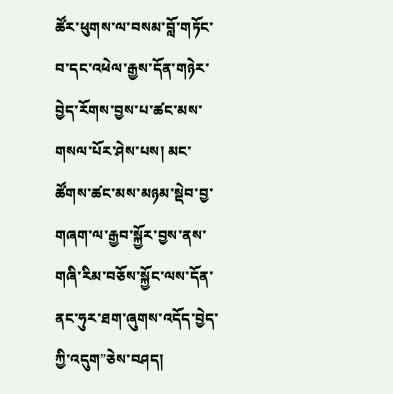ཚོར་ཕུགས་ལ་བསམ་བློ་གཏོང་བ་དང་འཕེལ་རྒྱས་དོན་གཉེར་བྱེད་རོགས་བྱས་པ་ཚང་མས་གསལ་པོར་ཤེས་པས། མང་ཚོགས་ཚང་མས་མཉམ་སྡེབ་བྱ་གཞག་ལ་རྒྱབ་སྐྱོར་བྱས་ནས་གཞི་རིམ་བཅོས་སྐྱོང་ལས་དོན་ནང་ཧུར་ཐག་ཞུགས་འདོད་བྱེད་ཀྱི་འདུག”ཅེས་བཤད།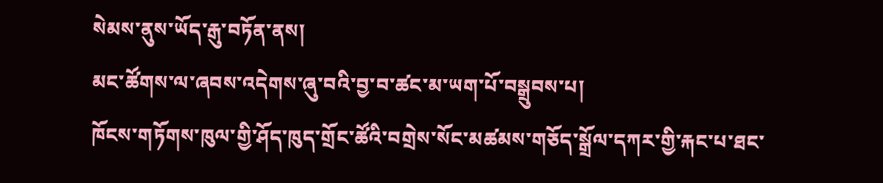སེམས་ནུས་ཡོད་རྒུ་བཏོན་ནས།
མང་ཚོགས་ལ་ཞབས་འདེགས་ཞུ་བའི་བྱ་བ་ཚང་མ་ཡག་པོ་བསྒྲུབས་པ།
ཁོངས་གཏོགས་ཁུལ་གྱི་ཤོད་ཁུད་གྲོང་ཚོའི་བགྲེས་སོང་མཚམས་གཅོད་སྒྲོལ་དཀར་གྱི་རྐང་པ་ཐང་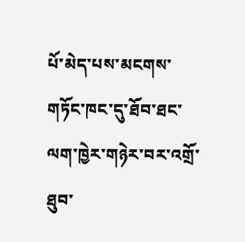པོ་མེད་པས་མངགས་གཏོང་ཁང་དུ་ཐོབ་ཐང་ལག་ཁྱེར་གཉེར་བར་འགྲོ་ཐུབ་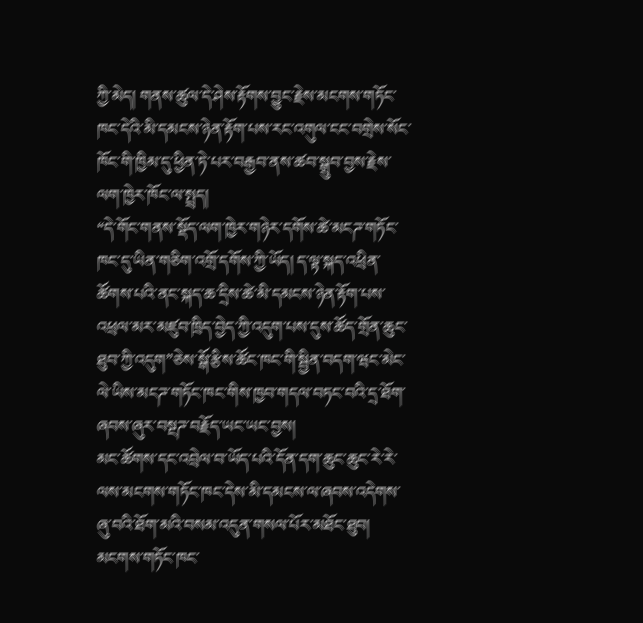ཀྱི་མེད། གནས་ཚུལ་དེ་ཤེས་རྟོགས་བྱུང་རྗེས་མངགས་གཏོང་ཁང་དེའི་མི་དམངས་ཉེན་རྟོག་པས་རང་འགུལ་ངང་བགྲེས་སོང་ཁོང་གི་ཁྱིམ་དུ་ཕྱིན་ཏེ་པར་བརྒྱབ་ནས་ཚབ་སྒྲུབ་བྱས་རྗེས་ལག་ཁྱེར་ཁོང་ལ་སྤྲད།
“དེ་གོང་གནས་སྡོད་ལག་ཁྱེར་གཉེར་དགོས་ཚེ་མངཌ་གཏོང་ཁང་དུ་ཡིན་གཅིག་འགྲོ་དགོས་ཀྱི་ཡོད། ད་ལྟ་སྐད་འཕྲིན་ཚོགས་པའི་ནང་སྐད་ཆ་དྲིས་ཚེ་མི་དམངས་ཉེན་རྟོག་པས་འཕྲལ་མར་མཛུབ་ཁྲིད་བྱེད་ཀྱི་འདུག་པས་དུས་ཚོད་གྲོན་ཆུང་ཐུབ་ཀྱི་འདུག”ཅེས་སྒོ་རྩིས་ཚོང་ཁང་གི་སྦྱིན་བདག་ཝང་མེང་ལེ་ཡིས་མངཌ་གཏོང་ཁང་གིས་ཁྱབ་གདལ་བཏང་བའི་དྲ་ཐོག་ཞབས་ཞུར་བསྔཌ་བརྗོད་ཡང་ཡང་བྱས།
མང་ཚོགས་དང་འབྲེལ་བ་ཡོད་པའི་དོན་དག་ཆུང་ཆུང་རེ་རེ་ལས་མངགས་གཏོང་ཁང་དེས་མི་དམངས་ལ་ཞབས་འདེགས་ཞུ་བའི་ཐོག་མའི་བསམ་འདུན་གསལ་པོར་མཐོང་ཐུབ། མངགས་གཏོང་ཁང་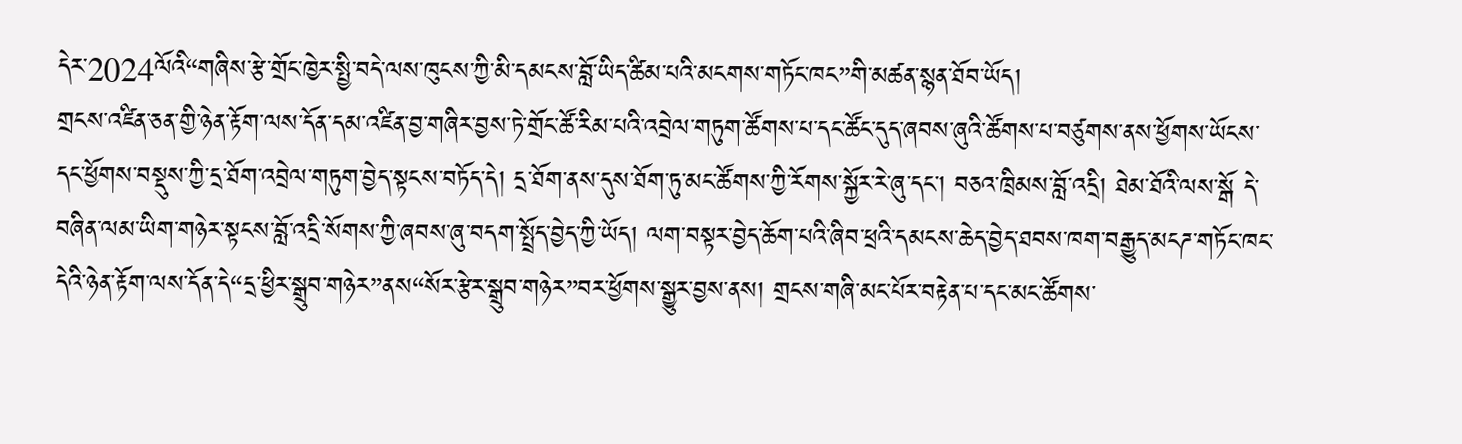དེར་2024ལོའི“གཞིས་རྩེ་གྲོང་ཁྱེར་སྤྱི་བདེ་ལས་ཁུངས་ཀྱི་མི་དམངས་བློ་ཡིད་ཚིམ་པའི་མངགས་གཏོང་ཁང”གི་མཚན་སྙན་ཐོབ་ཡོད།
གྲངས་འཛིན་ཅན་གྱི་ཉེན་རྟོག་ལས་དོན་དམ་འཛིན་བྱ་གཞིར་བྱས་ཏེ་གྲོང་ཚོ་རིམ་པའི་འབྲེལ་གཏུག་ཚོགས་པ་དང་ཚོང་དུད་ཞབས་ཞུའི་ཚོགས་པ་བཙུགས་ནས་ཕྱོགས་ཡོངས་དང་ཕྱོགས་བསྡུས་ཀྱི་དྲ་ཐོག་འབྲེལ་གཏུག་བྱེད་སྟངས་བཏོད་དེ། དྲ་ཐོག་ནས་དུས་ཐོག་ཏུ་མང་ཚོགས་ཀྱི་རོགས་སྐྱོར་རེ་ཞུ་དང་། བཅའ་ཁྲིམས་བློ་འདྲི། ཐེམ་ཐོའི་ལས་སྒོ དེ་བཞིན་ལམ་ཡིག་གཉེར་སྟངས་བློ་འདྲི་སོགས་ཀྱི་ཞབས་ཞུ་བདག་སྤྲོད་བྱེད་ཀྱི་ཡོད། ལག་བསྟར་བྱེད་ཆོག་པའི་ཞིབ་ཕྲའི་དམངས་ཆེད་བྱེད་ཐབས་ཁག་བརྒྱུད་མངཌ་གཏོང་ཁང་དེའི་ཉེན་རྟོག་ལས་དོན་དེ“དྲ་ཕྱིར་སྒྲུབ་གཉེར”ནས“སོར་རྩེར་སྒྲུབ་གཉེར”བར་ཕྱོགས་སྒྱུར་བྱས་ནས། གྲངས་གཞི་མང་པོར་བརྟེན་པ་དང་མང་ཚོགས་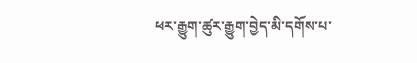ཕར་རྒྱུག་ཚུར་རྒྱུག་བྱེད་མི་དགོས་པ་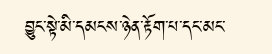བྱུང་སྟེ་མི་དམངས་ཉེན་རྟོག་པ་དང་མང་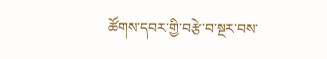ཚོགས་དབར་གྱི་བརྩེ་བ་སྔར་བས་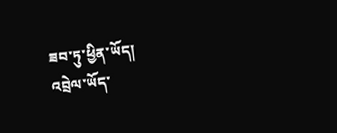ཟབ་ཏུ་ཕྱིན་ཡོད།
འབྲེལ་ཡོད་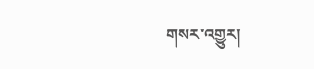གསར་འགྱུར།